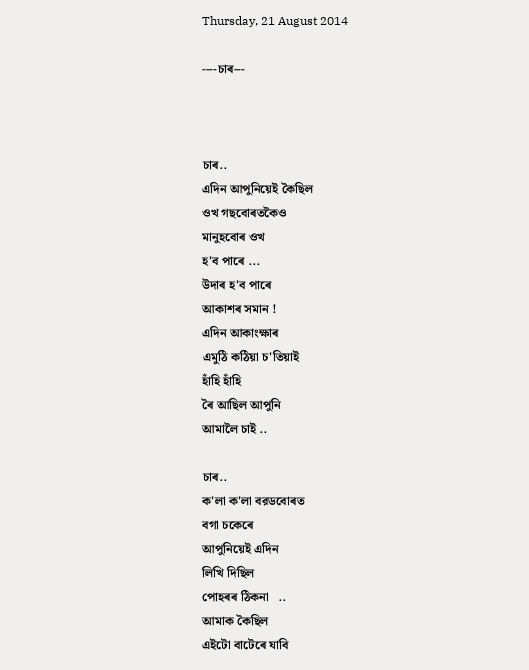Thursday, 21 August 2014

----চাৰ---



চাৰ..
এদিন আপুনিয়েই কৈছিল
ওখ গছবোৰতকৈও
মানুহবোৰ ওখ
হ'ব পাৰে ...
উদাৰ হ'ব পাৰে
আকাশৰ সমান !
এদিন আকাংক্ষাৰ
এমুঠি কঠিয়া চ'তিয়াই
হাঁহি হাঁহি
ৰৈ আছিল আপুনি
আমালৈ চাই ..

চাৰ..
ক'লা ক'লা বরডবোৰত
বগা চকেৰে
আপুনিয়েই এদিন
লিখি দিছিল
পোহৰৰ ঠিকনা   ..
আমাক কৈছিল
এইটো বাটেৰে যাবি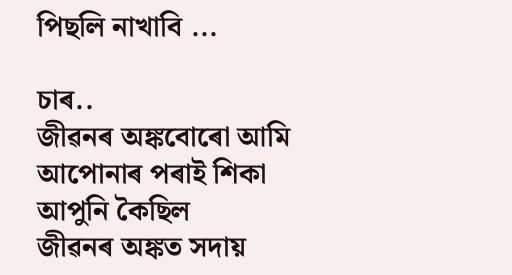পিছলি নাখাবি ...

চাৰ..
জীৱনৰ অঙ্কবোৰো আমি
আপোনাৰ পৰাই শিকা
আপুনি কৈছিল
জীৱনৰ অঙ্কত সদায়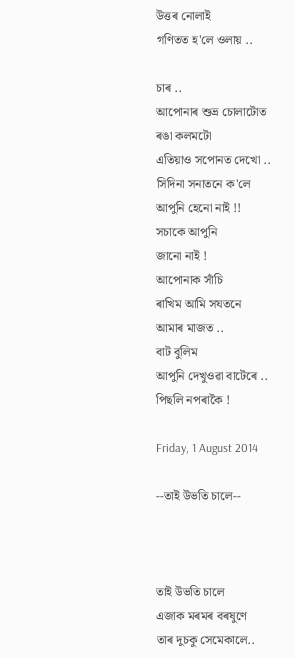উত্তৰ নোলাই
গণিতত হ'লে ওলায় ..

চাৰ ..
আপোনাৰ শুভ্র চোলাটোত
ৰঙা কলমটো
এতিয়াও সপোনত দেখো ..
সিদিনা সনাতনে ক'লে
আপুনি হেনো নাই !!
সচাকে আপুনি
জানো নাই !
আপোনাক সাঁচি
ৰাখিম আমি সযতনে
আমাৰ মাজত ..
বাট বুলিম
আপুনি দেখুওৱা বাটেৰে ..
পিছলি নপৰাকৈ !

Friday, 1 August 2014

--তাই উভতি চালে--



তাই উভতি চালে
এজাক মৰমৰ বৰষুণে
তাৰ দুচকু সেমেকালে..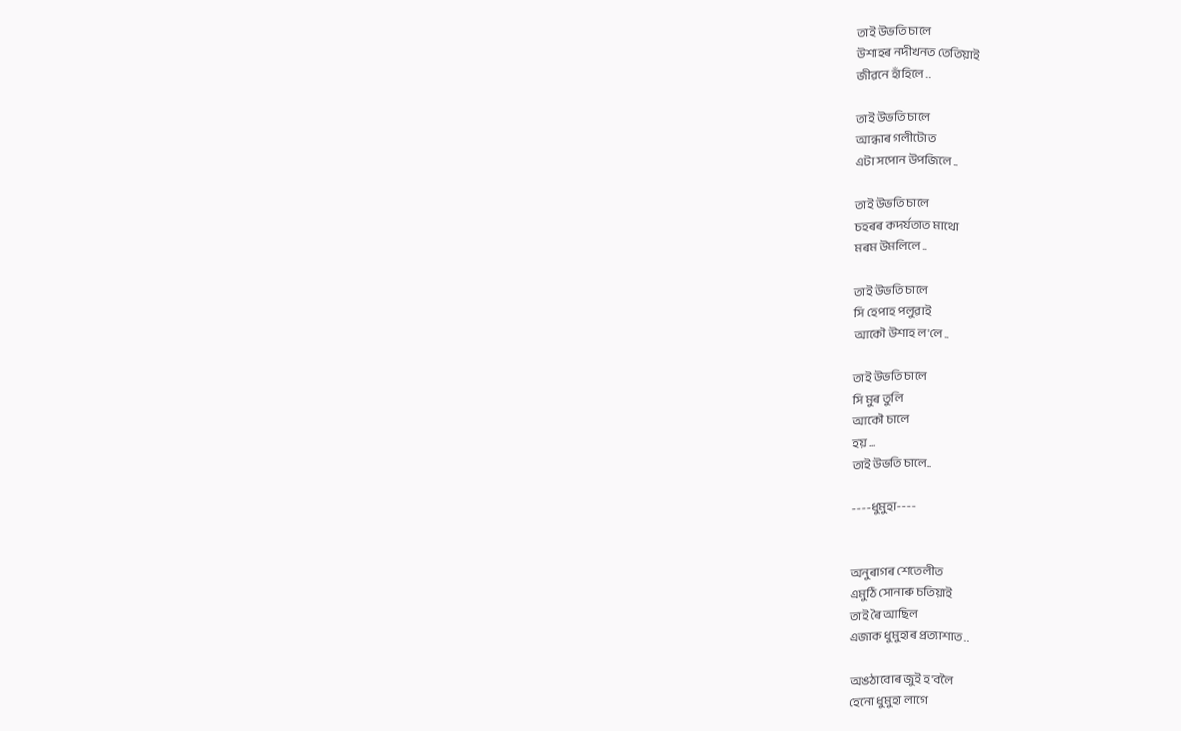তাই উভতি চালে
উশাহৰ নদীখনত তেতিয়াই
জীৱনে হাঁহিলে ..

তাই উভতি চালে
আন্ধাৰ গলীটোত
এটা সপোন উপজিলে ..

তাই উভতি চালে
চহৰৰ কদৰ্যতাত মাথো
মৰম উমলিলে ..

তাই উভতি চালে
সি হেপাহ পলুৱাই
আকৌ উশাহ ল'লে ..

তাই উভতি চালে
সি মুৰ তুলি
আকৌ চালে
হয় ...
তাই উভতি চালে..

----ধুমুহা----


অনুৰাগৰ শেতেলীত
এমুঠি সোনাৰু চতিয়াই
তাই ৰৈ আছিল
এজাক ধুমুহাৰ প্রত্যাশাত ..

অঙঠাবোৰ জুই হ'বলৈ
হেনো ধুমুহা লাগে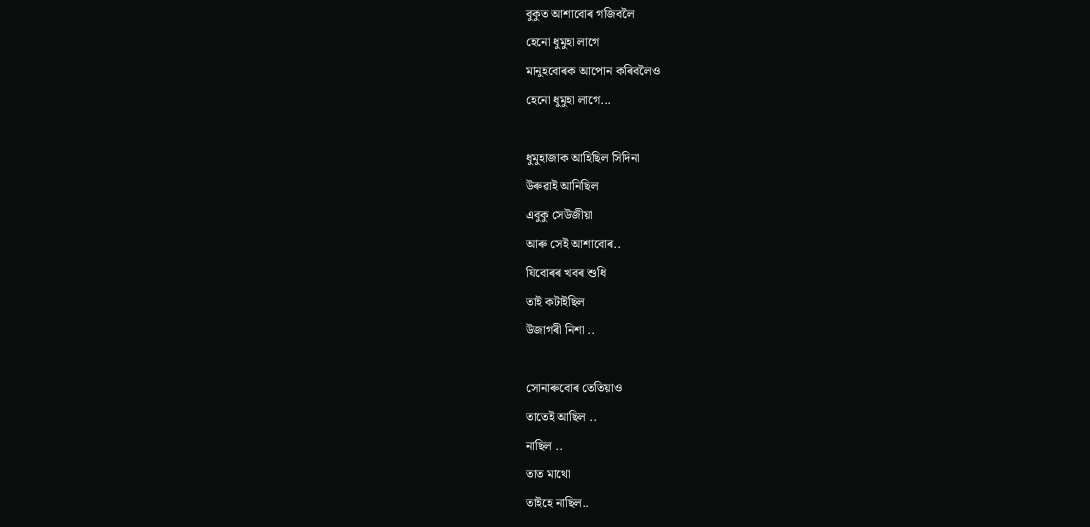বুকুত আশাবোৰ গজিবলৈ
হেনো ধুমুহা লাগে
মানুহবোৰক আপোন কৰিবলৈও
হেনো ধুমুহা লাগে...

ধুমুহাজাক আহিছিল সিদিনা
উৰুৱাই আনিছিল
এবুকু সেউজীয়া
আৰু সেই আশাবোৰ..
যিবোৰৰ খবৰ শুধি
তাই কটাইছিল
উজাগৰী নিশা ..

সোনাৰুবোৰ তেতিয়াও
তাতেই আছিল ..
নাছিল ..
তাত মাথো
তাইহে নাছিল..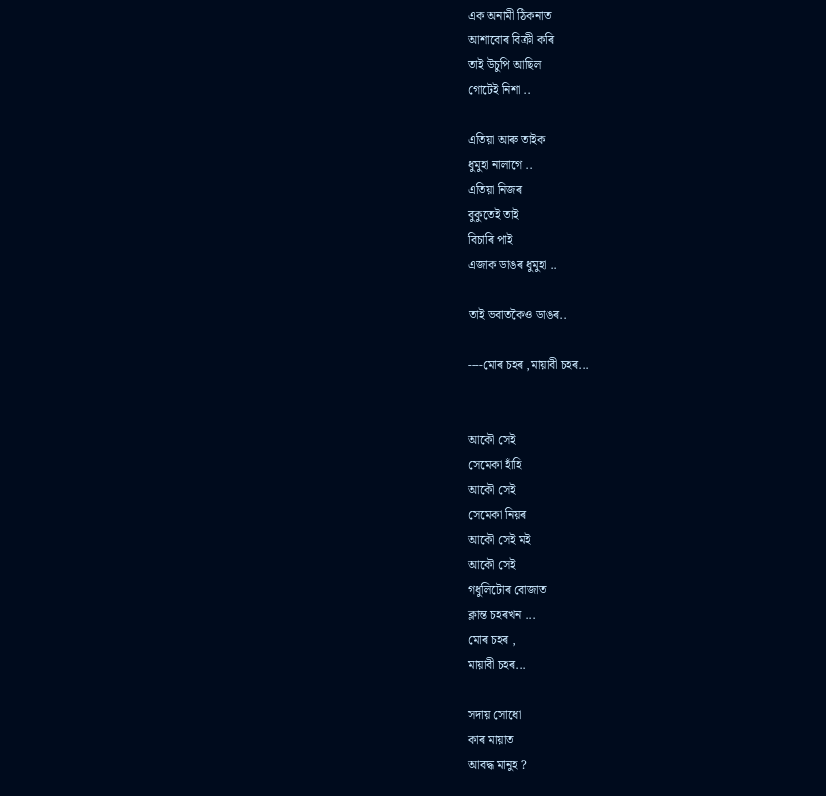এক অনামী ঠিকনাত
আশাবোৰ বিক্রী কৰি
তাই উচুপি আছিল
গোটেই নিশা ..

এতিয়া আৰু তাইক
ধুমুহা নালাগে ..
এতিয়া নিজৰ
বুকুতেই তাই
বিচাৰি পাই
এজাক ডাঙৰ ধুমুহা ..

তাই ভবাতকৈও ডাঙৰ..

----মোৰ চহৰ ,মায়াবী চহৰ...


আকৌ সেই
সেমেকা হাঁহি
আকৌ সেই
সেমেকা নিয়ৰ
আকৌ সেই মই
আকৌ সেই
গধুলিটোৰ বোজাত
ক্লান্ত চহৰখন ...
মোৰ চহৰ ,
মায়াবী চহৰ...

সদায় সোধো
কাৰ মায়াত
আবদ্ধ মানুহ ?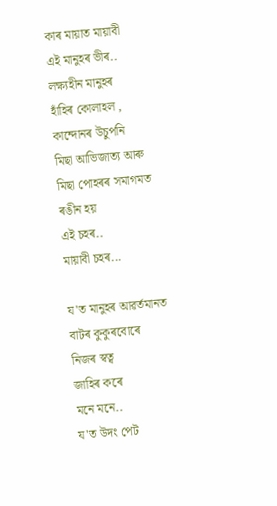কাৰ মায়াত মায়াবী
এই মানুহৰ ভীৰ..
লক্ষ্যহীন মানুহৰ
হাঁহিৰ কোলাহল ,
কান্দোনৰ উচুপনি
মিছা আভিজাত্য আৰু
মিছা পোহৰৰ সমাগমত
ৰঙীন হয়
এই চহৰ..
মায়াবী চহৰ...

য'ত মানুহৰ আৱৰ্তমানত
বাটৰ কুকুৰবোৰে
নিজৰ স্বত্ব
জাহিৰ কৰে
মনে মনে..
য'ত উদং পেট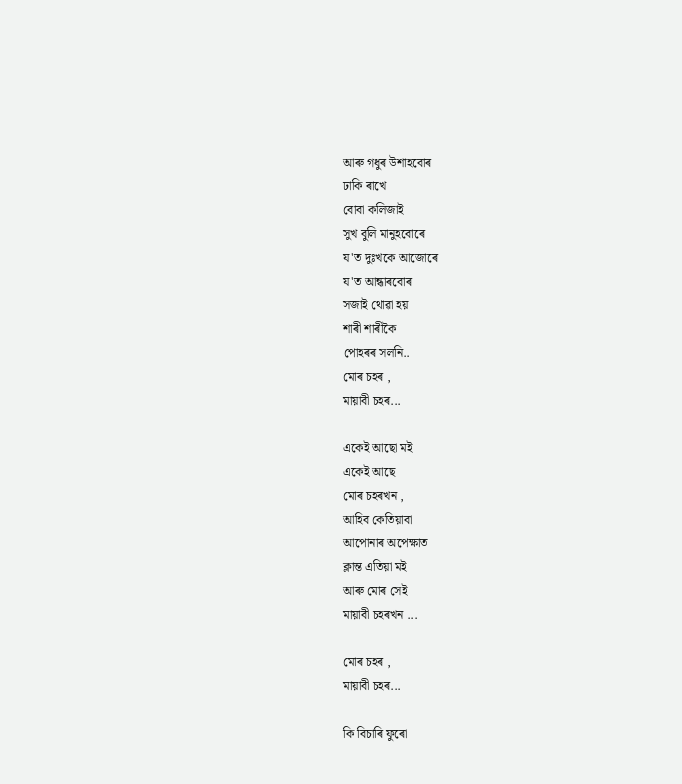আৰু গধুৰ উশাহবোৰ
ঢাকি ৰাখে
বোবা কলিজাই
সুখ বুলি মানুহবোৰে
য'ত দুঃখকে আজোৰে
য'ত আন্ধাৰবোৰ
সজাই থোৱা হয়
শাৰী শাৰীকৈ
পোহৰৰ সলনি..
মোৰ চহৰ ,
মায়াবী চহৰ...

একেই আছো মই
একেই আছে
মোৰ চহৰখন ,
আহিব কেতিয়াবা
আপোনাৰ অপেক্ষাত
ক্লান্ত এতিয়া মই
আৰু মোৰ সেই
মায়াবী চহৰখন ...

মোৰ চহৰ ,
মায়াবী চহৰ...

কি বিচাৰি ফুৰো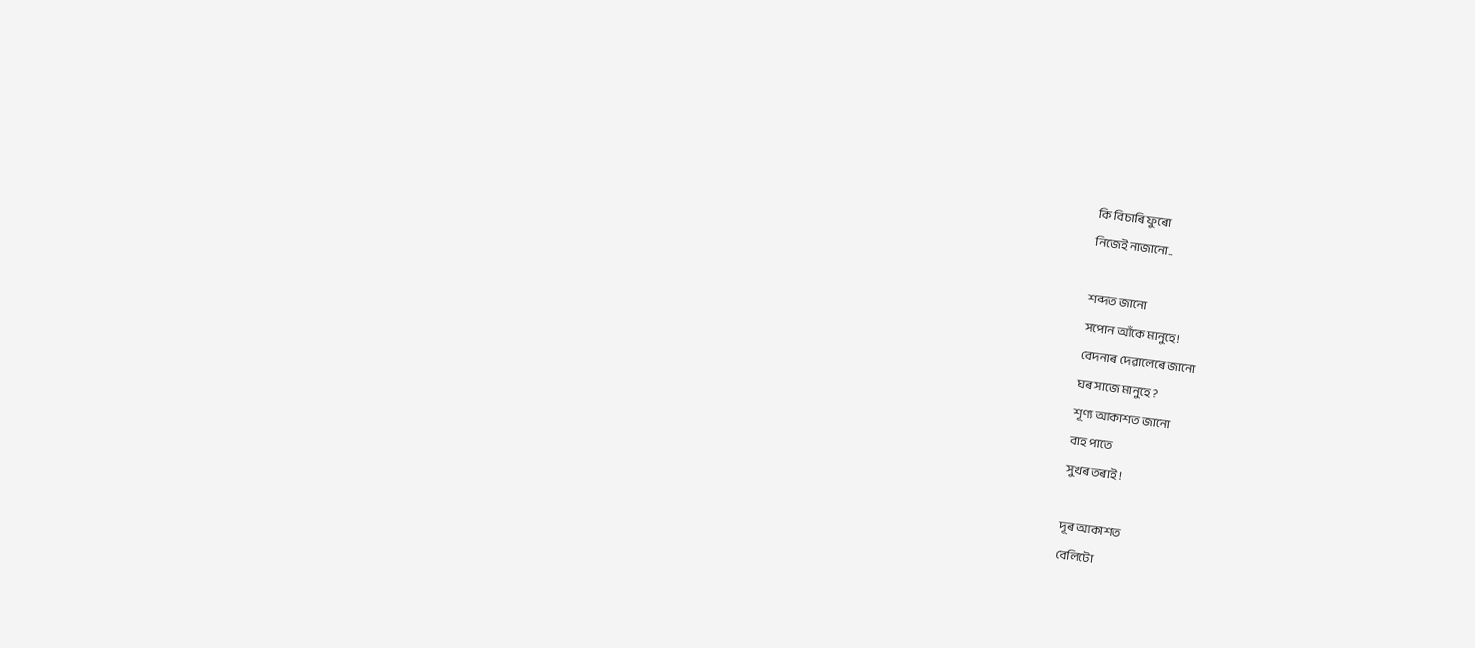কি বিচাৰি ফুৰো
নিজেই নাজানো..

শব্দত জানো
সপোন আঁকে মানুহে!
বেদনাৰ দেৱালেৰে জানো
ঘৰ সাজে মানুহে ?
শূণ্য আকাশত জানো
বাহ পাতে
সুখৰ তৰাই !

দূৰ আকাশত
বেলিটো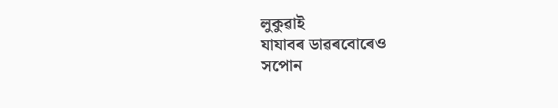লুকুৱাই
যাযাবৰ ডাৱৰবোৰেও
সপোন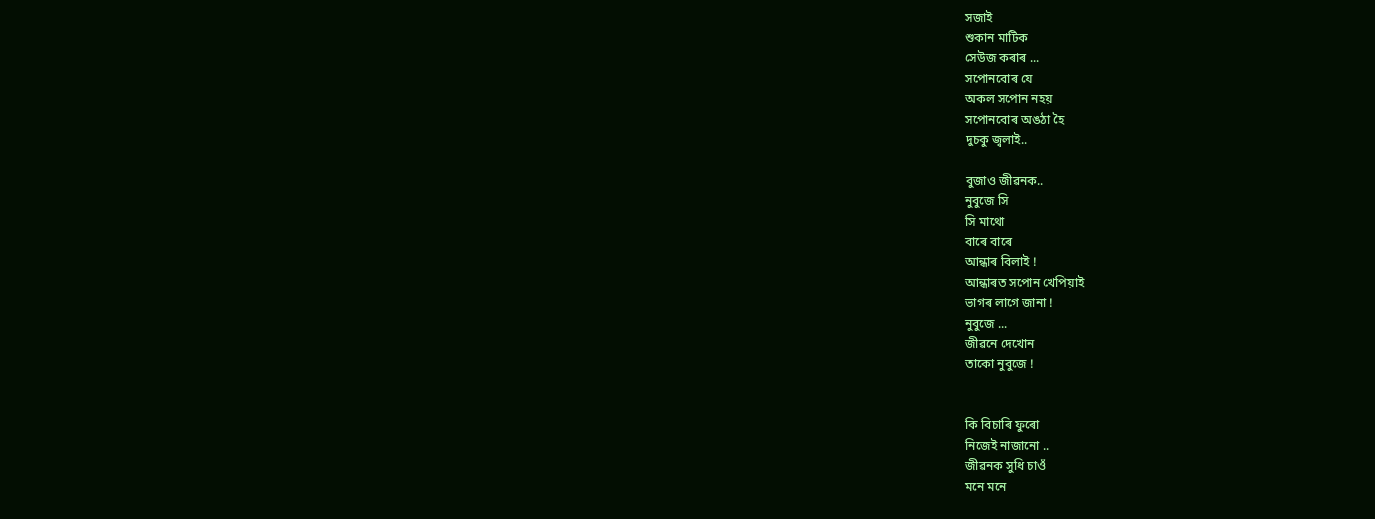সজাই
শুকান মাটিক
সেউজ কৰাৰ ...
সপোনবোৰ যে
অকল সপোন নহয়
সপোনবোৰ অঙঠা হৈ
দুচকু জ্বলাই..

বুজাও জীৱনক..
নুবুজে সি
সি মাথো
বাৰে বাৰে
আন্ধাৰ বিলাই !
আন্ধাৰত সপোন খেপিয়াই
ভাগৰ লাগে জানা !
নুবুজে ...
জীৱনে দেখোন
তাকো নুবুজে !


কি বিচাৰি ফুৰো
নিজেই নাজানো ..
জীৱনক সুধি চাওঁ
মনে মনে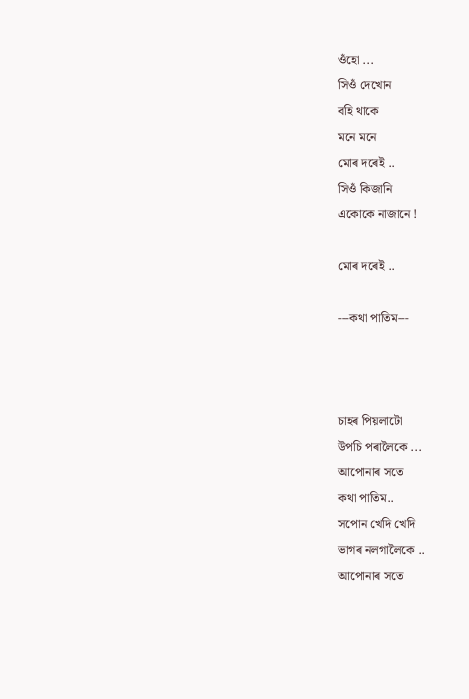ওঁহো ...
সিওঁ দেখোন
বহি থাকে
মনে মনে
মোৰ দৰেই ..
সিওঁ কিজানি
একোকে নাজানে !

মোৰ দৰেই ..

---কথা পাতিম---



চাহৰ পিয়লাটো
উপচি পৰালৈকে ...
আপোনাৰ সতে
কথা পাতিম..
সপোন খেদি খেদি
ভাগৰ নলগালৈকে ..
আপোনাৰ সতে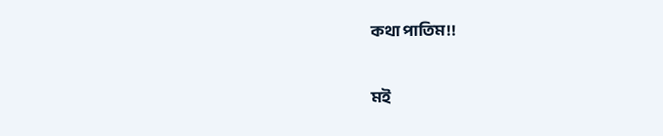কথা পাতিম!!

মই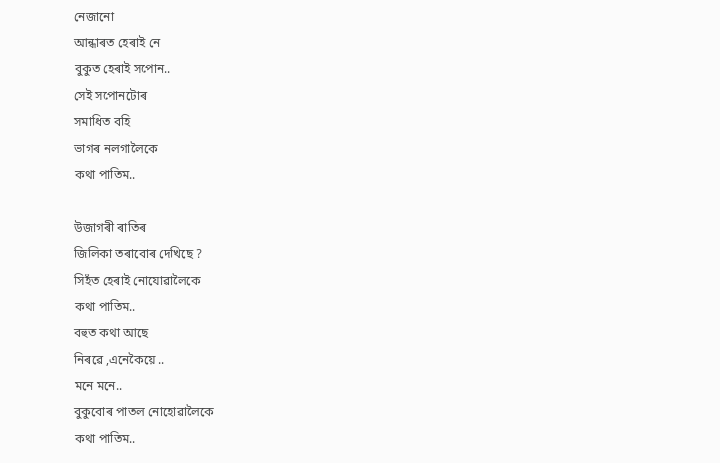নেজানো
আন্ধাৰত হেৰাই নে
বুকুত হেৰাই সপোন..
সেই সপোনটোৰ
সমাধিত বহি
ভাগৰ নলগালৈকে
কথা পাতিম..

উজাগৰী ৰাতিৰ
জিলিকা তৰাবোৰ দেখিছে ?
সিহঁত হেৰাই নোযোৱালৈকে
কথা পাতিম..
বহুত কথা আছে
নিৰৱে ,এনেকৈয়ে ..
মনে মনে..
বুকুবোৰ পাতল নোহোৱালৈকে
কথা পাতিম..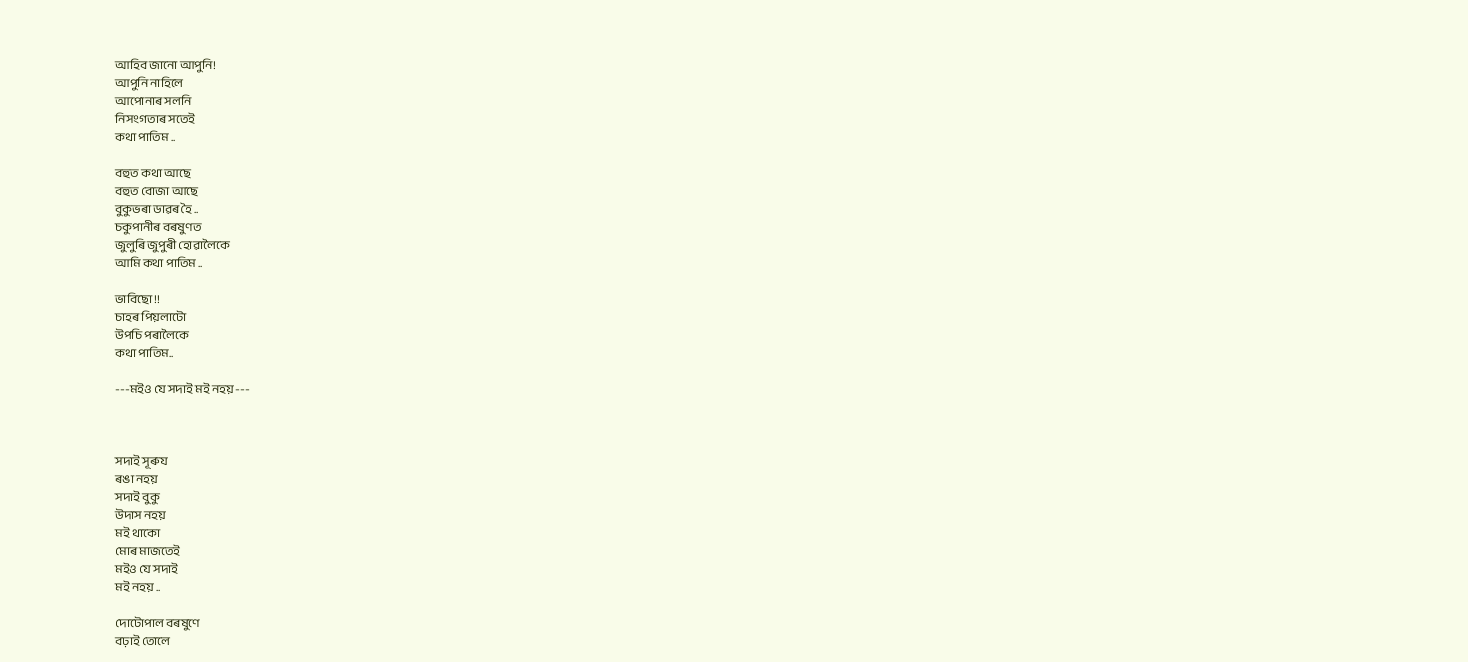আহিব জানো আপুনি!
আপুনি নাহিলে
আপোনাৰ সলনি
নিসংগতাৰ সতেই
কথা পাতিম ..

বহুত কথা আছে
বহুত বোজা আছে
বুকুভৰা ডাৱৰ হৈ ..
চকুপানীৰ বৰষুণত
জুলুৰি জুপুৰী হোৱালৈকে
আমি কথা পাতিম ..

ভাবিছো !!
চাহৰ পিয়লাটো
উপচি পৰালৈকে
কথা পাতিম..

---মইও যে সদাই মই নহয় ---



সদাই সূৰুয
ৰঙা নহয়
সদাই বুকু
উদাস নহয়
মই থাকো
মোৰ মাজতেই
মইও যে সদাই
মই নহয় ..

দোটোপাল বৰষুণে
বঢ়াই তোলে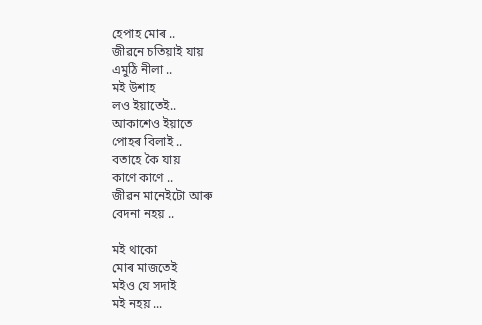হেপাহ মোৰ ..
জীৱনে চতিয়াই যায়
এমুঠি নীলা ..
মই উশাহ
লও ইয়াতেই..
আকাশেও ইয়াতে
পোহৰ বিলাই ..
বতাহে কৈ যায়
কাণে কাণে ..
জীৱন মানেইটো আৰু
বেদনা নহয় ..

মই থাকো
মোৰ মাজতেই
মইও যে সদাই
মই নহয় ...